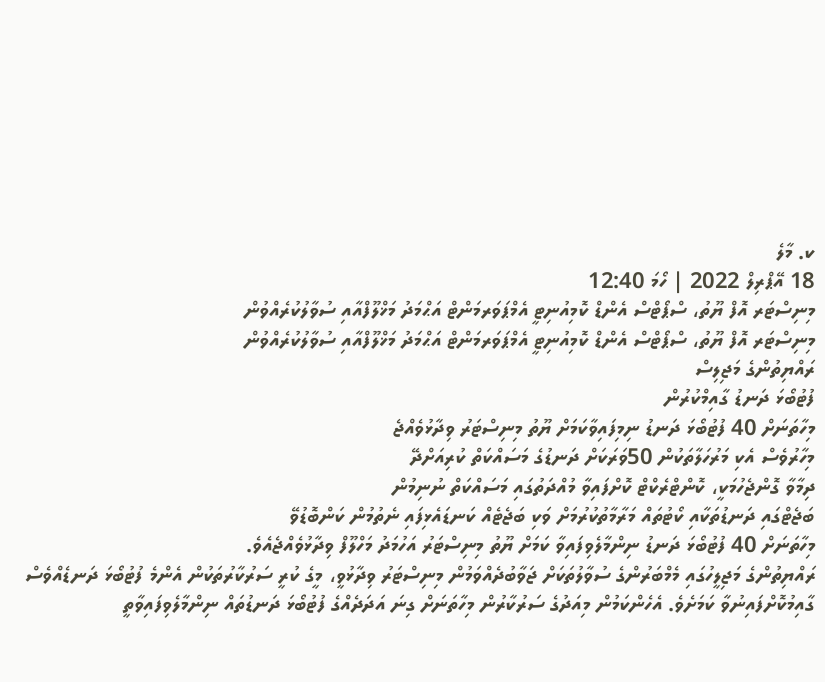ކ. މާލެ
18 އޭޕްރިލް 2022 | ހޯމަ 12:40
މިނިސްޓަރ އޮފް ޔޫތު، ސްޕޯޓްސް އެންޑް ކޮމިއުނިޓީ އެމްޕަވަރމަންޓް އަޙްމަދު މަޚްލޫފްއާއި ސުވާލުކުރެއްވުން
މިނިސްޓަރ އޮފް ޔޫތު، ސްޕޯޓްސް އެންޑް ކޮމިއުނިޓީ އެމްޕަވަރމަންޓް އަޙްމަދު މަޚްލޫފްއާއި ސުވާލުކުރެއްވުން
ރައްޔިތުންގެ މަޖިލިސް
ފުޓުބޯޅަ ދަނޑު ގާއިމްކުރުން
މިހާތަނަށް 40 ފުޓުބޯޅަ ދަނޑު ނިމިފައިވާކަމަށް ޔޫތު މިނިސްޓަރު ވިދާޅުވެއްޖެ
މިހާރުވެސް އެކި މަރުހަލާތަކުން 50ވަރަކަށް ދަނޑުގެ މަސައްކަތް ކުރިއަށްދޭ
ދިމާވާ ގޮންޖެހުމަކީ، ކޮންޓްރެކްޓް ކޮށްފައިވާ މުއްދަތުގައި މަސައްކަތް ނުނިމުން
ބަޖެޓްގައި ދަނޑުތަކާއި ކޯޓުތައް މަރާމާތުކުރުމަށް ވަކި ބަޖެޓެއް ކަނޑައެޅިފައި ނެތުމުން ކަންބޮޑުވޭ
މިހާތަނަށް 40 ފުޓުބޯޅަ ދަނޑު ނިންމާލެވިފައިވާ ކަމަށް ޔޫތު މިނިސްޓަރު އަހުމަދު މަހްލޫފް ވިދާޅުވެއްޖެއެވެ.
ރައްޔިތުންގެ މަޖިލީހުގައި މެމްބަރުންގެ ސުވާލުތަކަށް ޖަވާބުދެއްވަމުން މިނިސްޓަރު ވިދާޅުވީ، މީގެ ކުރީ ސަރުކާރުތަކުން އެންމެ ފުޓުބޯޅަ ދަނޑެއްވެސް ގާއިމުކޮށްފައިނުވާ ކަމަށެވެ. އެހެންކަމުން މިއަދުގެ ސަރުކާރުން މިހާތަނަށް ގިނަ އަދަދެއްގެ ފުޓުބޯޅަ ދަނޑުތައް ނިންމާލެވިފައިވާތީ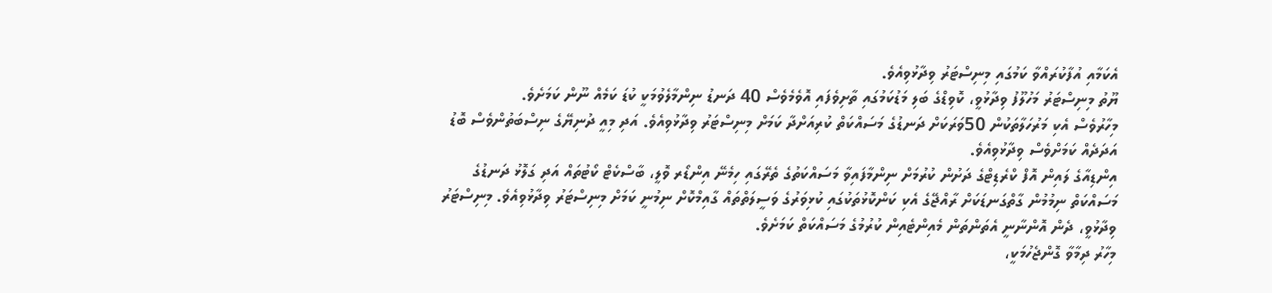އެކަމާއި އުފާކުރައްވާ ކަމުގައި މިނިސްޓަރު ވިދާޅުވިއެވެ.
ޔޫތު މިނިސްޓަރު މަހުލޫފު ވިދާޅުވީ، ކޮވިޑްގެ ބަލި މަޑުކަމުގައި ތާށިވެފައި އޮވެމެވެސް 40 ދަނޑު ނިންމާލެވުމަކީ ކުޑަ ކަމެއް ނޫން ކަމަށެވެ.
މިހާރުވެސް އެކި މަރުހަލާތަކުން 50ވަރަކަށް ދަނޑުގެ މަސައްކަތް ކުރިއަށްދާ ކަމަށް މިނިސްޓަރު ވިދާޅުވިއެވެ. އަދި މިއީ ދުނިޔޭގެ ނިސްބަތުންވެސް ބޮޑު އަދަދެއް ކަމަށްވެސް ވިދާޅުވިއެވެ.
އިންޑިއާގެ ލައިން އޮފް ކްރެޑިޓްގެ ދަށުން ކުރުމަށް ނިންމާފައިވާ މަސައްކަތުގެ ތެރޭގައި ހިމެނޭ އިންޑޯރ ވޮލީ، ބާސްކެޓް ކޯޓުތައް އަދި ގަލޮޅު ދަނޑުގެ މަސައްކަތް ނިމުމުން ގާތްގަނޑަކަށް ރާއްޖޭގެ އެކި ކަންކޮޅުތަކުގައި ކުޅިވަރުގެ ވަސީލަތްތައް ގާއިމްކޮށް ނިމުނީ ކަމަށް މިނިސްޓަރު ވިދާޅުވިއެވެ. މިނިސްޓަރު ވިދާޅުވީ، ދެން އޮންނާނީ އެތަންތަން މެއިންޓެއިން ކުރުމުގެ މަސައްކަތް ކަމަށެވެ.
މިހާރު ދިމާވާ ގޮންޖެހުމަކީ،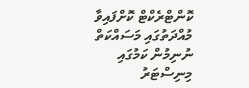ކޮންޓްރެކްޓް ކޮށްފައިވާ މުއްދަތުގައި މަސައްކަތް ނުނިމުން ކަމުގައި މިނިސްޓަރު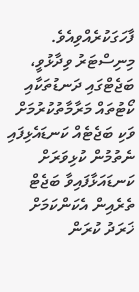ފާހަގަކުރެއްވިއެވެ.
މިނިސްޓަރު ވިދާޅުވީ، ބަޖެޓްގައި ދަނޑުތަކާއި ކޯޓުތައް މަރާމާތުކުރުމަށް ވަކި ބަޖެޓެއް ކަނޑައެޅިފައި ނެތުމުން ކުޅިވަރަށް ކަނޑައަޅާފައިވާ ބަޖެޓް ތެރެއިން އެކަންކަމަށް ޚަރަދު ކުރަން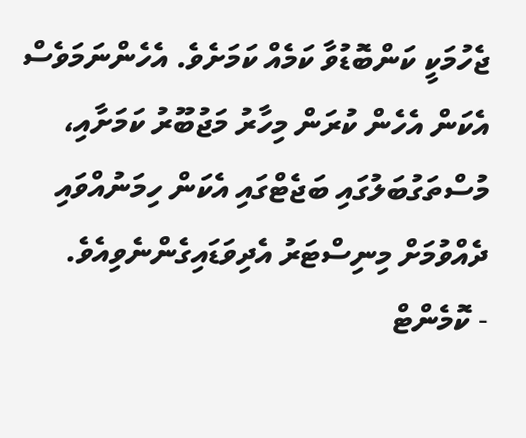ޖެހުމަކީ ކަންބޮޑުވާ ކަމެއް ކަމަށެވެ. އެހެންނަމަވެސް އެކަން އެހެން ކުރަން މިހާރު މަޖުބޫރު ކަމަށާއި، މުސްތަގުބަލުގައި ބަޖެޓްގައި އެކަން ހިމަނުއްވައި ދެއްވުމަށް މިނިސްޓަރު އެދިވަޑައިގެންނެވިއެވެ.
- ކޮމެންޓް